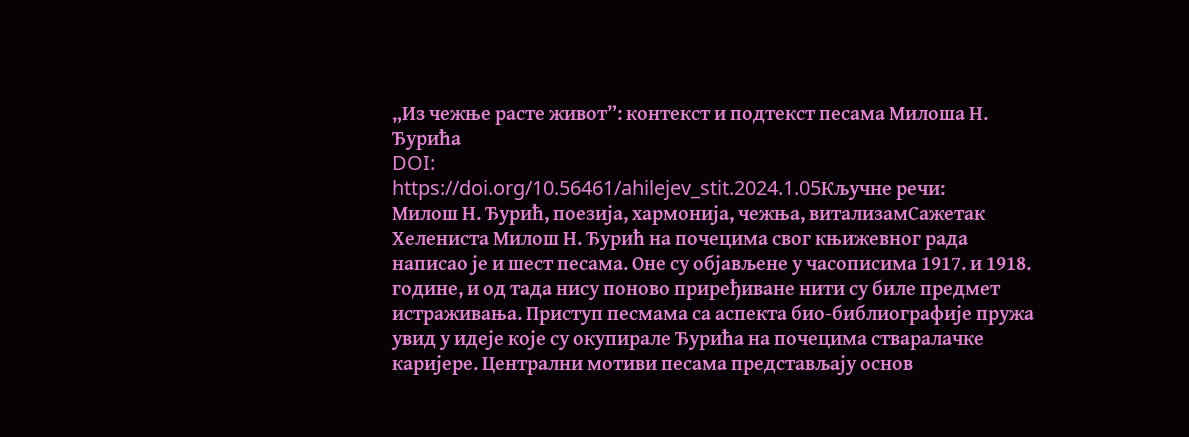„Из чежње расте живот”: контекст и подтекст песама Милоша Н. Ђурића
DOI:
https://doi.org/10.56461/ahilejev_stit.2024.1.05Кључне речи:
Милош Н. Ђурић, поезија, хармонија, чежња, витализамСажетак
Хелениста Милош Н. Ђурић на почецима свог књижевног рада написао је и шест песама. Оне су објављене у часописима 1917. и 1918. године, и од тада нису поново приређиване нити су биле предмет истраживања. Приступ песмама са аспекта био-библиографије пружа увид у идеје које су окупирале Ђурића на почецима стваралачке каријере. Централни мотиви песама представљају основ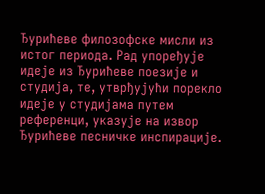Ђурићеве филозофске мисли из истог периода. Рад упоређује идеје из Ђурићеве поезије и студија, те, утврђујући порекло идеје у студијама путем референци, указује на извор Ђурићеве песничке инспирације.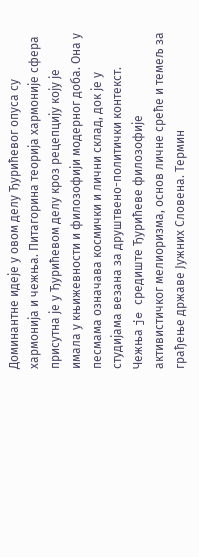Доминантне идеје у овом делу Ђурићевог опуса су хармонија и чежња. Питагорина теорија хармоније сфера присутна је у Ђурићевом делу кроз рецепцију коју је имала у књижевности и филозофији модерног доба. Она у песмама означава космички и лични склад, док је у студијама везана за друштвено-политички контекст. Чежња je средиште Ђурићеве филозофије активистичког мелиоризма, основ личне среће и темељ за грађење државе Јужних Словена. Термин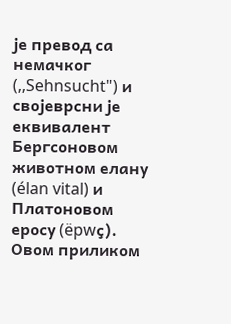је превод са немачког (,,Sehnsucht") и својеврсни је еквивалент Бергсоновом животном елану (élan vital) и Платоновом еросу (ëpwҫ). Овом приликом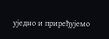уједно и приређујемо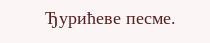Ђурићеве песме.